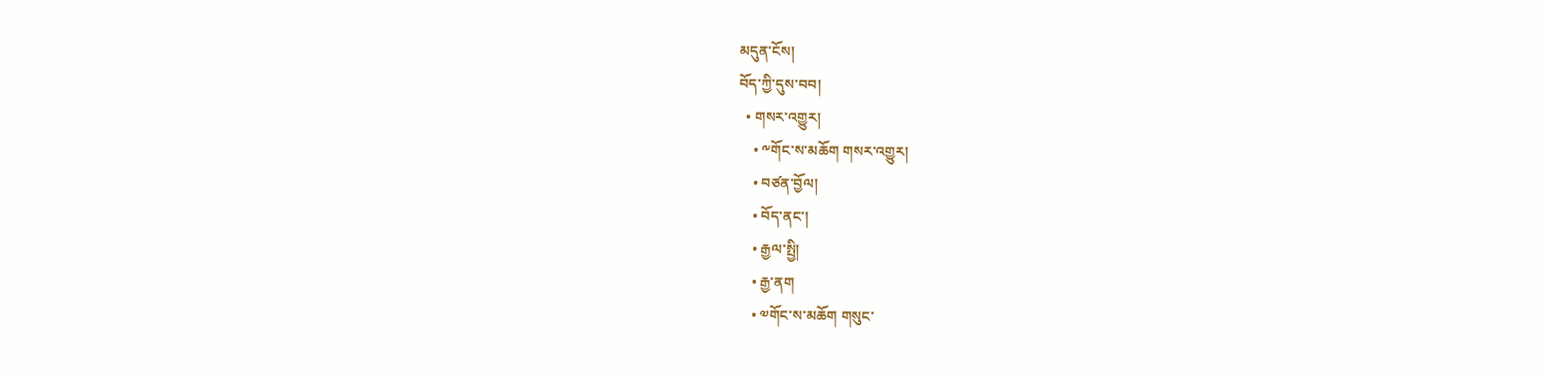མདུན་ངོས།
བོད་ཀྱི་དུས་བབ།
  • གསར་འགྱུར།
    • ༸གོང་ས་མཆོག གསར་འགྱུར།
    • བཙན་བྱོལ།
    • བོད་ནང་།
    • རྒྱལ་སྤྱི།
    • རྒྱ་ནག
    • ༧གོང་ས་མཆོག གསུང་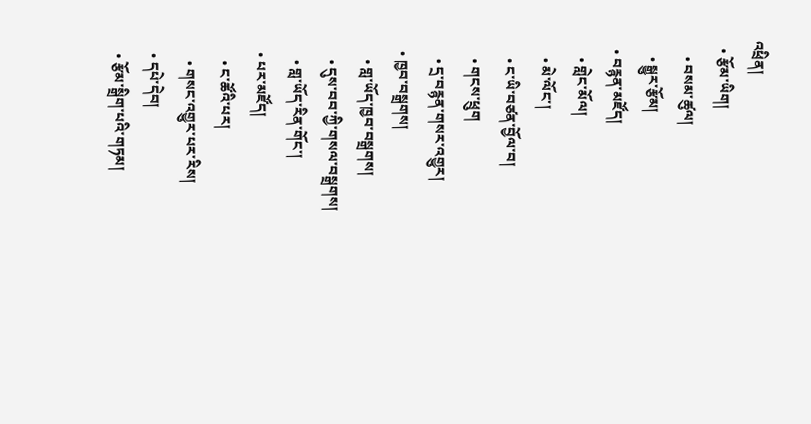འཕྲིན།
  • རྩོམ་ཡིག།
    • བསམ་ཚུལ།
    • སྒྱུར་རྩོམ།
  • བརྙན་མཛོད།
    • གླེང་མོལ།
    • མེ་ལོང་།
    • ང་ཡི་བཙན་བྱོལ་བ།
    • གངས་ཕྲུག
    • དྲ་བརྙན་གསར་འགྱུར།
  • ཁྱབ་བསྒྲགས།
    • གླ་ཡོད་ཁྱབ་བསྒྲགས།
    • དུས་བབ་ཀྱི་གསལ་བསྒྲགས།
    • གླ་ཡོད་རིན་གོང་།
  • པར་མཛོད།
    • ང་ཚོའི་པར།
    • གསང་འགྱུར་པར་རིས།
  • དཔེ་དེབ།
  • རྩོམ་སྒྲིག་པའི་གཏམ།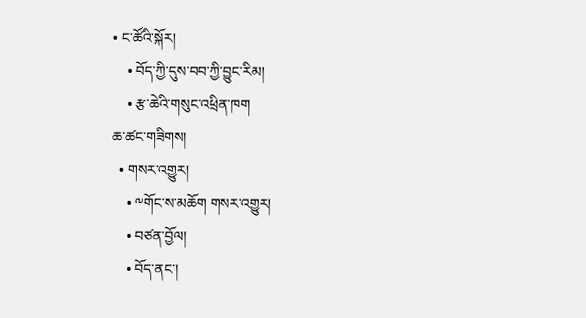• ང་ཚོའི་སྐོར།
    • བོད་ཀྱི་དུས་བབ་ཀྱི་བྱུང་རིམ།
    • རྩ་ཆེའི་གསུང་འཕྲིན་ཁག
ཆ་ཚང་གཟིགས།
  • གསར་འགྱུར།
    • ༸གོང་ས་མཆོག གསར་འགྱུར།
    • བཙན་བྱོལ།
    • བོད་ནང་།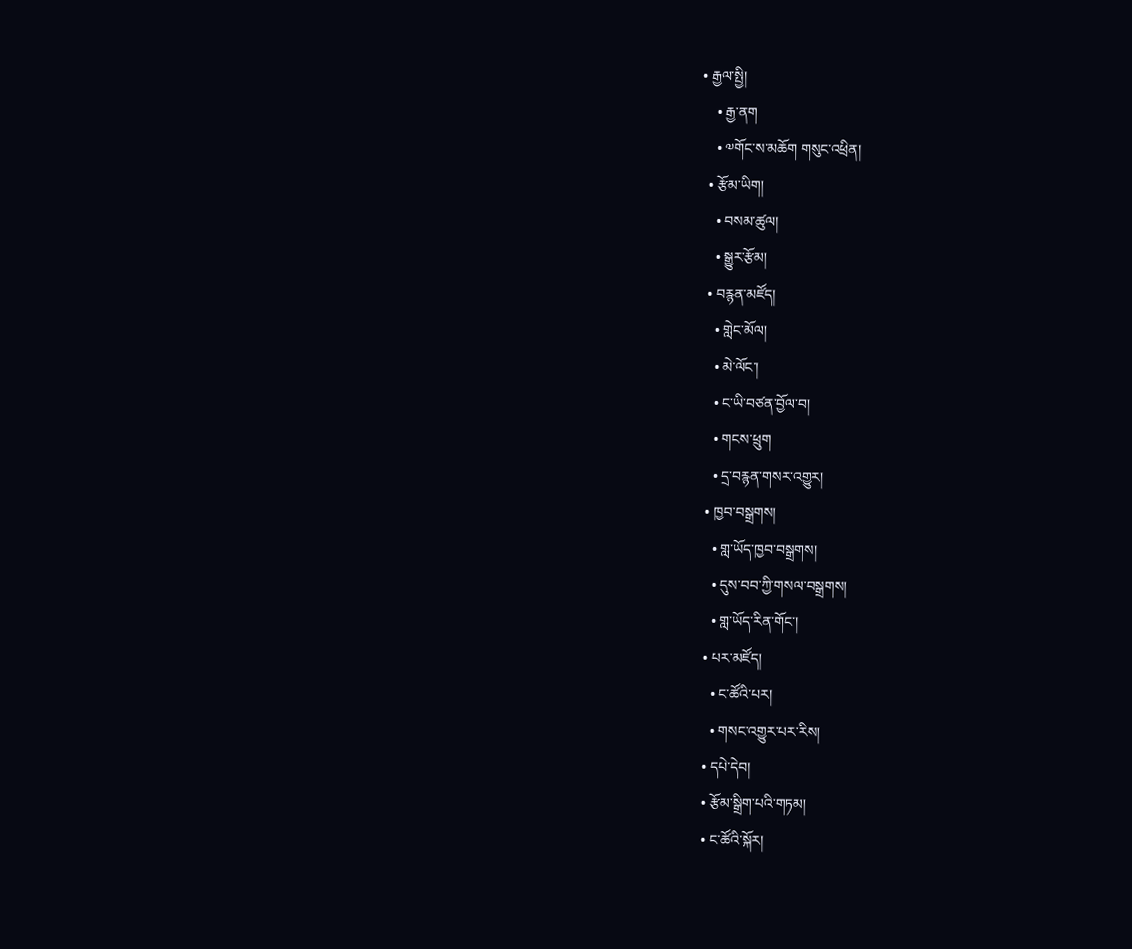• རྒྱལ་སྤྱི།
    • རྒྱ་ནག
    • ༧གོང་ས་མཆོག གསུང་འཕྲིན།
  • རྩོམ་ཡིག།
    • བསམ་ཚུལ།
    • སྒྱུར་རྩོམ།
  • བརྙན་མཛོད།
    • གླེང་མོལ།
    • མེ་ལོང་།
    • ང་ཡི་བཙན་བྱོལ་བ།
    • གངས་ཕྲུག
    • དྲ་བརྙན་གསར་འགྱུར།
  • ཁྱབ་བསྒྲགས།
    • གླ་ཡོད་ཁྱབ་བསྒྲགས།
    • དུས་བབ་ཀྱི་གསལ་བསྒྲགས།
    • གླ་ཡོད་རིན་གོང་།
  • པར་མཛོད།
    • ང་ཚོའི་པར།
    • གསང་འགྱུར་པར་རིས།
  • དཔེ་དེབ།
  • རྩོམ་སྒྲིག་པའི་གཏམ།
  • ང་ཚོའི་སྐོར།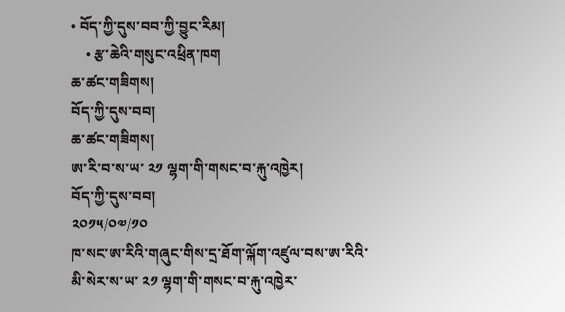• བོད་ཀྱི་དུས་བབ་ཀྱི་བྱུང་རིམ།
    • རྩ་ཆེའི་གསུང་འཕྲིན་ཁག
ཆ་ཚང་གཟིགས།
བོད་ཀྱི་དུས་བབ།
ཆ་ཚང་གཟིགས།
ཨ་རི་བ་ས་ཡ་ ༢༡ ལྷག་གི་གསང་བ་རྐུ་འཁྱེར།
བོད་ཀྱི་དུས་བབ།
༢༠༡༥/༠༧/༡༠
ཁ་སང་ཨ་རིའི་གཞུང་གིས་དྲ་ཐོག་ལྐོག་འཛུལ་བས་ཨ་རིའི་མི་སེར་ས་ཡ་ ༢༡ ལྷག་གི་གསང་བ་རྐུ་འཁྱེར་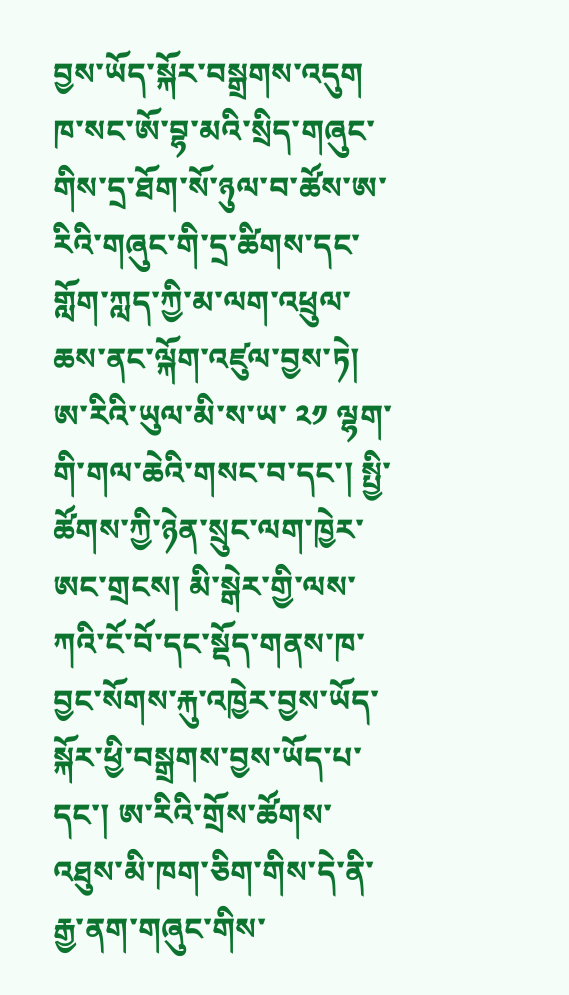བྱས་ཡོད་སྐོར་བསྒྲགས་འདུག
ཁ་སང་ཨོ་བྷ་མའི་སྲིད་གཞུང་གིས་དྲ་ཐོག་སོ་ཉུལ་བ་ཚོས་ཨ་རིའི་གཞུང་གི་དྲ་ཚིགས་དང་གློག་ཀླད་ཀྱི་མ་ལག་འཕྲུལ་ཆས་ནང་ལྐོག་འཛུལ་བྱས་ཏེ། ཨ་རིའི་ཡུལ་མི་ས་ཡ་ ༢༡ ལྷག་གི་གལ་ཆེའི་གསང་བ་དང་། སྤྱི་ཚོགས་ཀྱི་ཉེན་སྲུང་ལག་ཁྱེར་ཨང་གྲངས། མི་སྒེར་གྱི་ལས་ཀའི་ངོ་བོ་དང་སྡོད་གནས་ཁ་བྱང་སོགས་རྐུ་འཁྱེར་བྱས་ཡོད་སྐོར་ཕྱི་བསྒྲགས་བྱས་ཡོད་པ་དང་། ཨ་རིའི་གྲོས་ཚོགས་འཐུས་མི་ཁག་ཅིག་གིས་དེ་ནི་རྒྱ་ནག་གཞུང་གིས་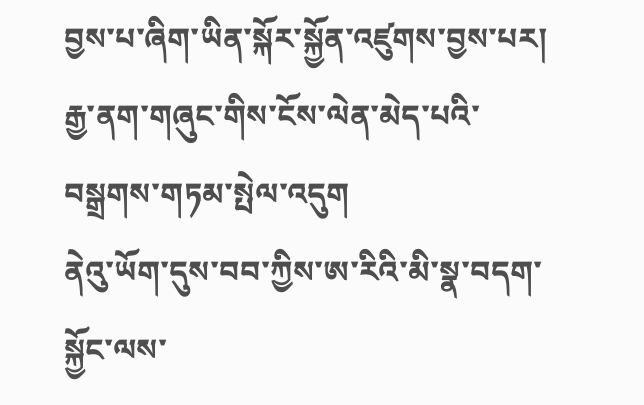བྱས་པ་ཞིག་ཡིན་སྐོར་སྐྱོན་འཛུགས་བྱས་པར། རྒྱ་ནག་གཞུང་གིས་ངོས་ལེན་མེད་པའི་བསྒྲགས་གཏམ་སྤེལ་འདུག
ནེའུ་ཡོག་དུས་བབ་ཀྱིས་ཨ་རིའི་མི་སྣ་བདག་སྐྱོང་ལས་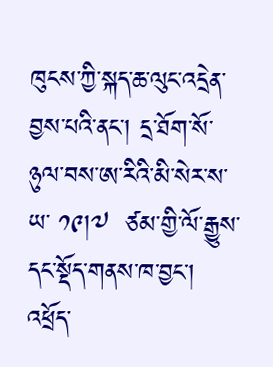ཁུངས་ཀྱི་སྐད་ཆ་ལུང་འདྲེན་བྱས་པའི་ནང་། དྲ་ཐོག་སོ་ཉུལ་བས་ཨ་རིའི་མི་སེར་ས་ཡ་ ༡༩།༧  ཙམ་གྱི་ལོ་རྒྱུས་དང་སྡོད་གནས་ཁ་བྱང་། འཕྲོད་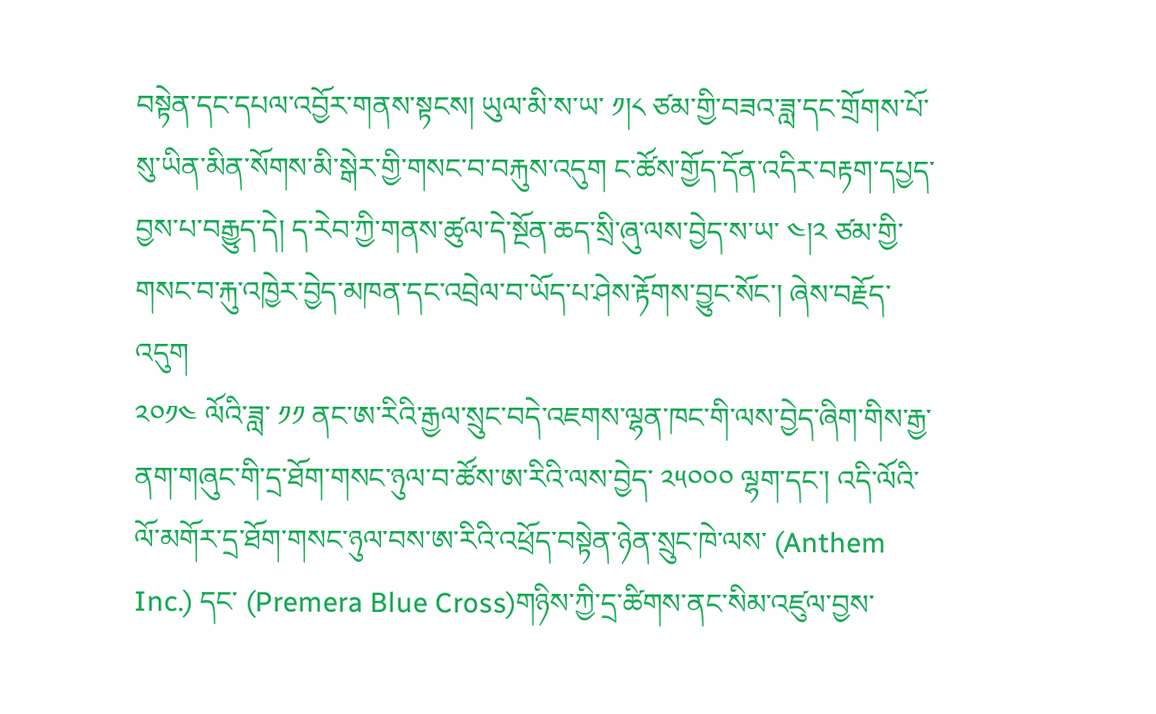བསྟེན་དང་དཔལ་འབྱོར་གནས་སྟངས། ཡུལ་མི་ས་ཡ་ ༡།༨ ཙམ་གྱི་བཟའ་ཟླ་དང་གྲོགས་པོ་སུ་ཡིན་མིན་སོགས་མི་སྒེར་གྱི་གསང་བ་བརྐུས་འདུག ང་ཚོས་གྱོད་དོན་འདིར་བརྟག་དཔྱད་བྱས་པ་བརྒྱུད་དེ། ད་རེབ་ཀྱི་གནས་ཚུལ་དེ་སྔོན་ཆད་སྲི་ཞུ་ལས་བྱེད་ས་ཡ་ ༤།༢ ཙམ་གྱི་གསང་བ་རྐུ་འཁྱེར་བྱེད་མཁན་དང་འབྲེལ་བ་ཡོད་པ་ཤེས་རྟོགས་བྱུང་སོང་། ཞེས་བརྗོད་འདུག
༢༠༡༤ ལོའི་ཟླ་ ༡༡ ནང་ཨ་རིའི་རྒྱལ་སྲུང་བདེ་འཇགས་ལྷན་ཁང་གི་ལས་བྱེད་ཞིག་གིས་རྒྱ་ནག་གཞུང་གི་དྲ་ཐོག་གསང་ཉུལ་བ་ཚོས་ཨ་རིའི་ལས་བྱེད་ ༢༥༠༠༠ ལྷག་དང་། འདི་ལོའི་ལོ་མགོར་དྲ་ཐོག་གསང་ཉུལ་བས་ཨ་རིའི་འཕྲོད་བསྟེན་ཉེན་སྲུང་ཁེ་ལས་ (Anthem Inc.) དང་ (Premera Blue Cross)གཉིས་ཀྱི་དྲ་ཚིགས་ནང་སིམ་འཛུལ་བྱས་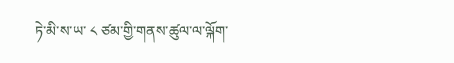ཏེ་མི་ས་ཡ་ ༨ ཙམ་གྱི་གནས་ཚུལ་ལ་ལྐོག་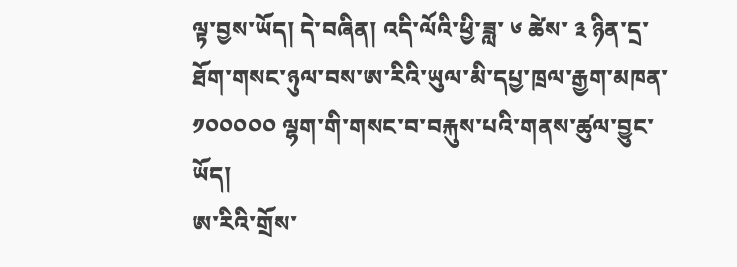ལྟ་བྱས་ཡོད། དེ་བཞིན། འདི་ལོའི་ཕྱི་ཟླ་ ༦ ཚེས་ ༣ ཉིན་དྲ་ཐོག་གསང་ཉུལ་བས་ཨ་རིའི་ཡུལ་མི་དཔྱ་ཁྲལ་རྒྱག་མཁན་ ༡༠༠༠༠༠ ལྷག་གི་གསང་བ་བརྐུས་པའི་གནས་ཚུལ་བྱུང་ཡོད།
ཨ་རིའི་གྲོས་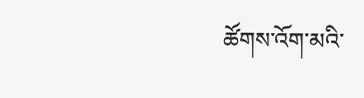ཚོགས་འོག་མའི་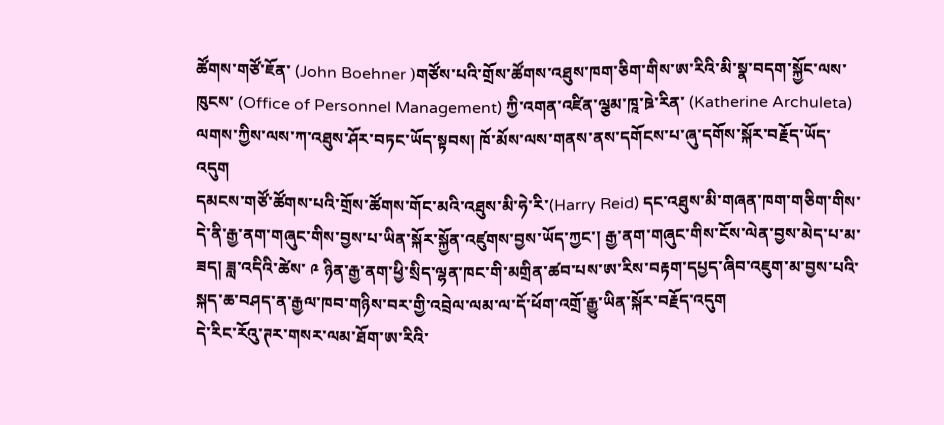ཚོགས་གཙོ་ཇོན་ (John Boehner )གཙོས་པའི་གྲོས་ཚོགས་འཐུས་ཁག་ཅིག་གིས་ཨ་རིའི་མི་སྣ་བདག་སྐྱོང་ལས་ཁུངས་ (Office of Personnel Management) ཀྱི་འགན་འཛིན་ལྕམ་ཁཱ་ཋེ་རིན་ (Katherine Archuleta) ལགས་ཀྱིས་ལས་ཀ་འཐུས་ཤོར་བཏང་ཡོད་སྟབས། ཁོ་མོས་ལས་གནས་ནས་དགོངས་པ་ཞུ་དགོས་སྐོར་བརྗོད་ཡོད་འདུག
དམངས་གཙོ་ཚོགས་པའི་གྲོས་ཚོགས་གོང་མའི་འཐུས་མི་ཧེ་རི་(Harry Reid) དང་འཐུས་མི་གཞན་ཁག་གཅིག་གིས་དེ་ནི་རྒྱ་ནག་གཞུང་གིས་བྱས་པ་ཡིན་སྐོར་སྐྱོན་འཛུགས་བྱས་ཡོད་ཀྱང་། རྒྱ་ནག་གཞུང་གིས་ངོས་ལེན་བྱས་མེད་པ་མ་ཟད། ཟླ་འདིའི་ཚེས་ ༩ ཉིན་རྒྱ་ནག་ཕྱི་སྲིད་ལྷན་ཁང་གི་མགྲིན་ཚབ་པས་ཨ་རིས་བརྟག་དཔྱད་ཞིབ་འཇུག་མ་བྱས་པའི་སྐད་ཆ་བཤད་ན་རྒྱལ་ཁབ་གཉིས་བར་གྱི་འབྲེལ་ལམ་ལ་དོ་ཕོག་འགྲོ་རྒྱུ་ཡིན་སྐོར་བརྗོད་འདུག
དེ་རིང་རོའུ་ཊར་གསར་ལམ་ཐོག་ཨ་རིའི་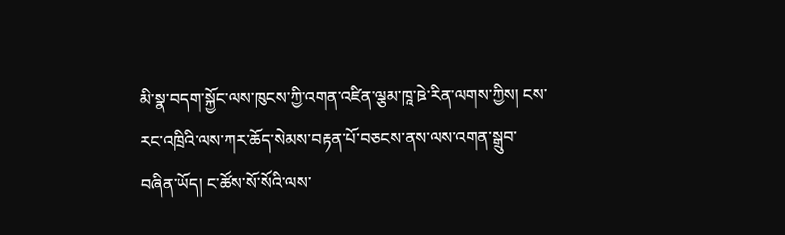མི་སྣ་བདག་སྐྱོང་ལས་ཁུངས་ཀྱི་འགན་འཛིན་ལྕམ་ཁཱ་ཋེ་རིན་ལགས་ཀྱིས། ངས་རང་འཁྲིའི་ལས་ཀར་ཆོད་སེམས་བརྟན་པོ་བཅངས་ནས་ལས་འགན་སྒྲུབ་བཞིན་ཡོད། ང་ཚོས་སོ་སོའི་ལས་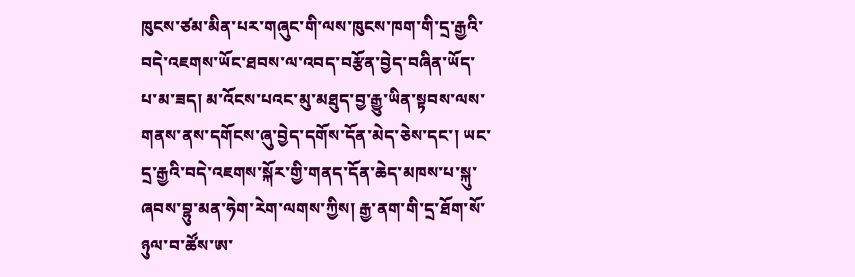ཁུངས་ཙམ་མིན་པར་གཞུང་གི་ལས་ཁུངས་ཁག་གི་དྲ་རྒྱའི་བདེ་འཇགས་ཡོང་ཐབས་ལ་འབད་བརྩོན་བྱེད་བཞིན་ཡོད་པ་མ་ཟད། མ་འོངས་པའང་མུ་མཐུད་བྱ་རྒྱུ་ཡིན་སྟབས་ལས་གནས་ནས་དགོངས་ཞུ་བྱེད་དགོས་དོན་མེད་ཅེས་དང་། ཡང་དྲ་རྒྱའི་བདེ་འཇགས་སྐོར་གྱི་གནད་དོན་ཆེད་མཁས་པ་སྐུ་ཞབས་བྷུ་མན་ཧེག་རེག་ལགས་ཀྱིས། རྒྱ་ནག་གི་དྲ་ཐོག་སོ་ཉུལ་བ་ཚོས་ཨ་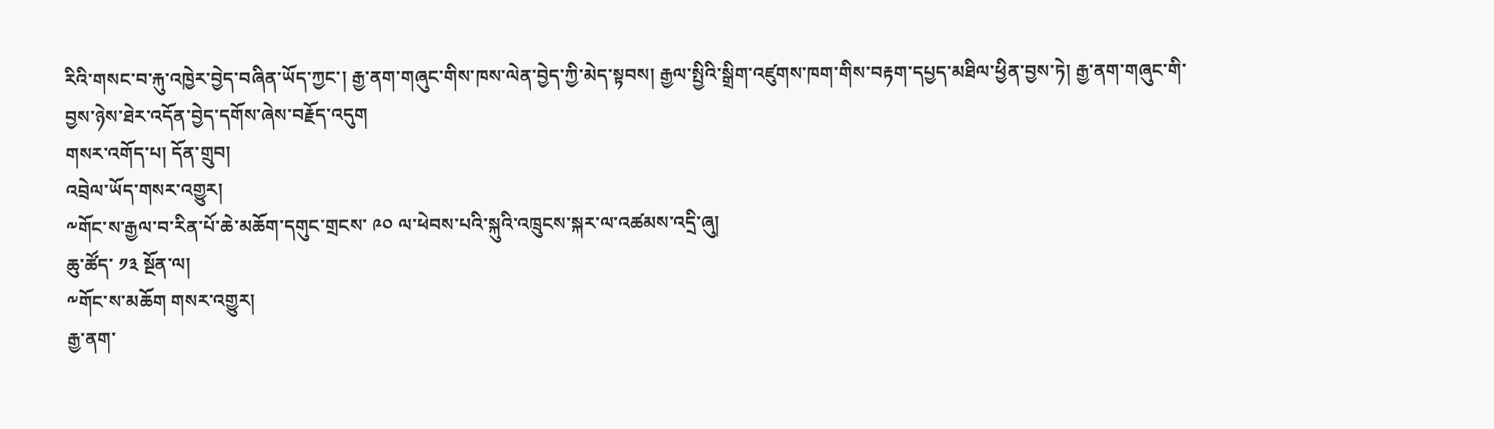རིའི་གསང་བ་རྐུ་འཁྱེར་བྱེད་བཞིན་ཡོད་ཀྱང་། རྒྱ་ནག་གཞུང་གིས་ཁས་ལེན་བྱེད་ཀྱི་མེད་སྟབས། རྒྱལ་སྤྱིའི་སྒྲིག་འཛུགས་ཁག་གིས་བརྟག་དཔྱད་མཐིལ་ཕྱིན་བྱས་ཏེ། རྒྱ་ནག་གཞུང་གི་བྱས་ཉེས་ཐེར་འདོན་བྱེད་དགོས་ཞེས་བརྗོད་འདུག
གསར་འགོད་པ། དོན་གྲུབ།
འབྲེལ་ཡོད་གསར་འགྱུར།
༸གོང་ས་རྒྱལ་བ་རིན་པོ་ཆེ་མཆོག་དགུང་གྲངས་ ༩༠ ལ་ཕེབས་པའི་སྐུའི་འཁྲུངས་སྐར་ལ་འཚམས་འདྲི་ཞུ།
ཆུ་ཚོད་ ༡༣ སྔོན་ལ།
༸གོང་ས་མཆོག གསར་འགྱུར།
རྒྱ་ནག་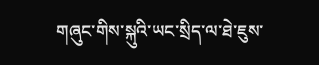གཞུང་གིས་སྐུའི་ཡང་སྲིད་ལ་ཐེ་ཇུས་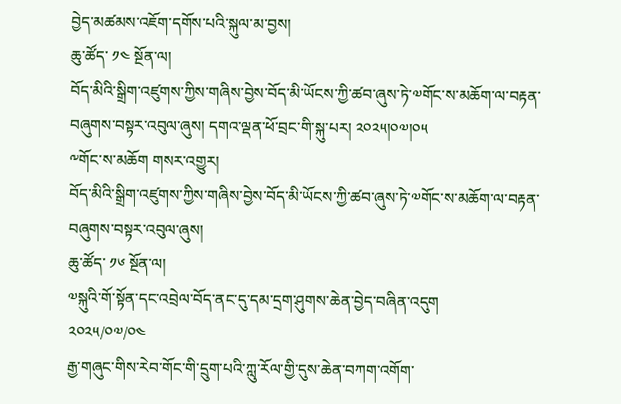བྱེད་མཚམས་འཇོག་དགོས་པའི་སྐུལ་མ་བྱས།
ཆུ་ཚོད་ ༡༤ སྔོན་ལ།
བོད་མིའི་སྒྲིག་འཛུགས་ཀྱིས་གཞིས་བྱེས་བོད་མི་ཡོངས་ཀྱི་ཚབ་ཞུས་ཏེ་༧གོང་ས་མཆོག་ལ་བརྟན་བཞུགས་བསྟར་འབུལ་ཞུས། དགའ་ལྡན་ཕོ་བྲང་གི་སྐུ་པར། ༢༠༢༥།༠༧།༠༥
༸གོང་ས་མཆོག གསར་འགྱུར།
བོད་མིའི་སྒྲིག་འཛུགས་ཀྱིས་གཞིས་བྱེས་བོད་མི་ཡོངས་ཀྱི་ཚབ་ཞུས་ཏེ་༧གོང་ས་མཆོག་ལ་བརྟན་བཞུགས་བསྟར་འབུལ་ཞུས།
ཆུ་ཚོད་ ༡༦ སྔོན་ལ།
༧སྐུའི་གོ་སྟོན་དང་འབྲེལ་བོད་ནང་དུ་དམ་དྲག་ཤུགས་ཆེན་བྱེད་བཞིན་འདུག
༢༠༢༥/༠༧/༠༤
རྒྱ་གཞུང་གིས་རེབ་གོང་གི་དྲུག་པའི་ཀླུ་རོལ་གྱི་དུས་ཆེན་བཀག་འགོག་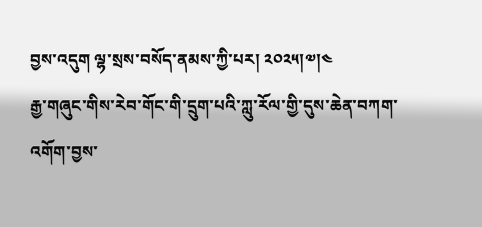བྱས་འདུག ལྷ་སྲས་བསོད་ནམས་ཀྱི་པར། ༢༠༢༥།༧།༤
རྒྱ་གཞུང་གིས་རེབ་གོང་གི་དྲུག་པའི་ཀླུ་རོལ་གྱི་དུས་ཆེན་བཀག་འགོག་བྱས་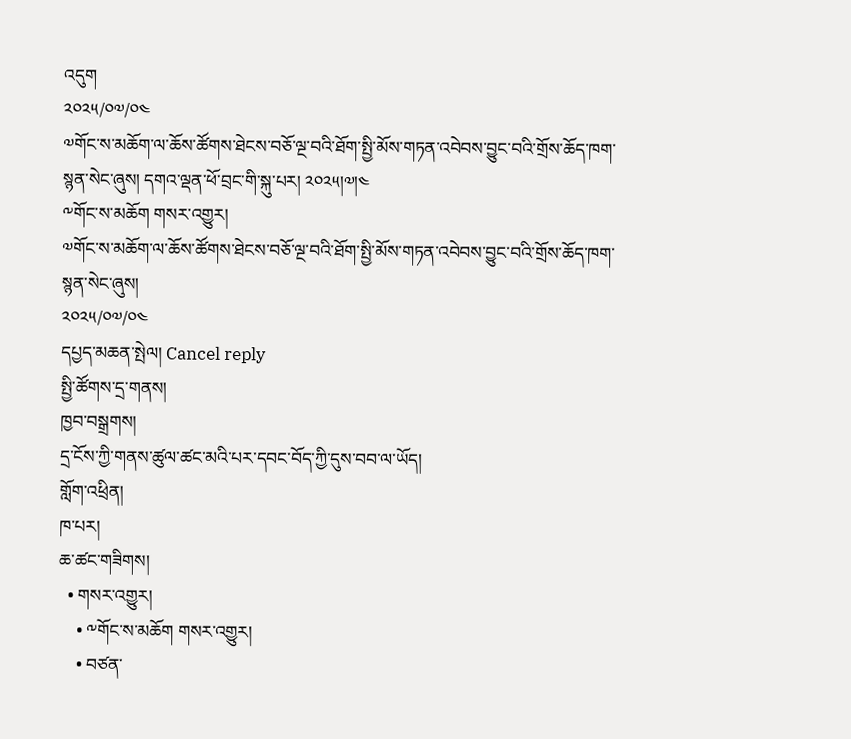འདུག
༢༠༢༥/༠༧/༠༤
༧གོང་ས་མཆོག་ལ་ཆོས་ཚོགས་ཐེངས་བཅོ་ལྔ་བའི་ཐོག་སྤྱི་མོས་གཏན་འབེབས་བྱུང་བའི་གྲོས་ཆོད་ཁག་སྙན་སེང་ཞུས། དགའ་ལྡན་ཕོ་བྲང་གི་སྐུ་པར། ༢༠༢༥།༧།༤
༸གོང་ས་མཆོག གསར་འགྱུར།
༧གོང་ས་མཆོག་ལ་ཆོས་ཚོགས་ཐེངས་བཅོ་ལྔ་བའི་ཐོག་སྤྱི་མོས་གཏན་འབེབས་བྱུང་བའི་གྲོས་ཆོད་ཁག་སྙན་སེང་ཞུས།
༢༠༢༥/༠༧/༠༤
དཔྱད་མཆན་སྤེལ། Cancel reply
སྤྱི་ཚོགས་དྲ་གནས།
ཁྱབ་བསྒྲགས།
དྲ་ངོས་ཀྱི་གནས་ཚུལ་ཚང་མའི་པར་དབང་བོད་ཀྱི་དུས་བབ་ལ་ཡོད།
གློག་འཕྲིན།
ཁ་པར།
ཆ་ཚང་གཟིགས།
  • གསར་འགྱུར།
    • ༸གོང་ས་མཆོག གསར་འགྱུར།
    • བཙན་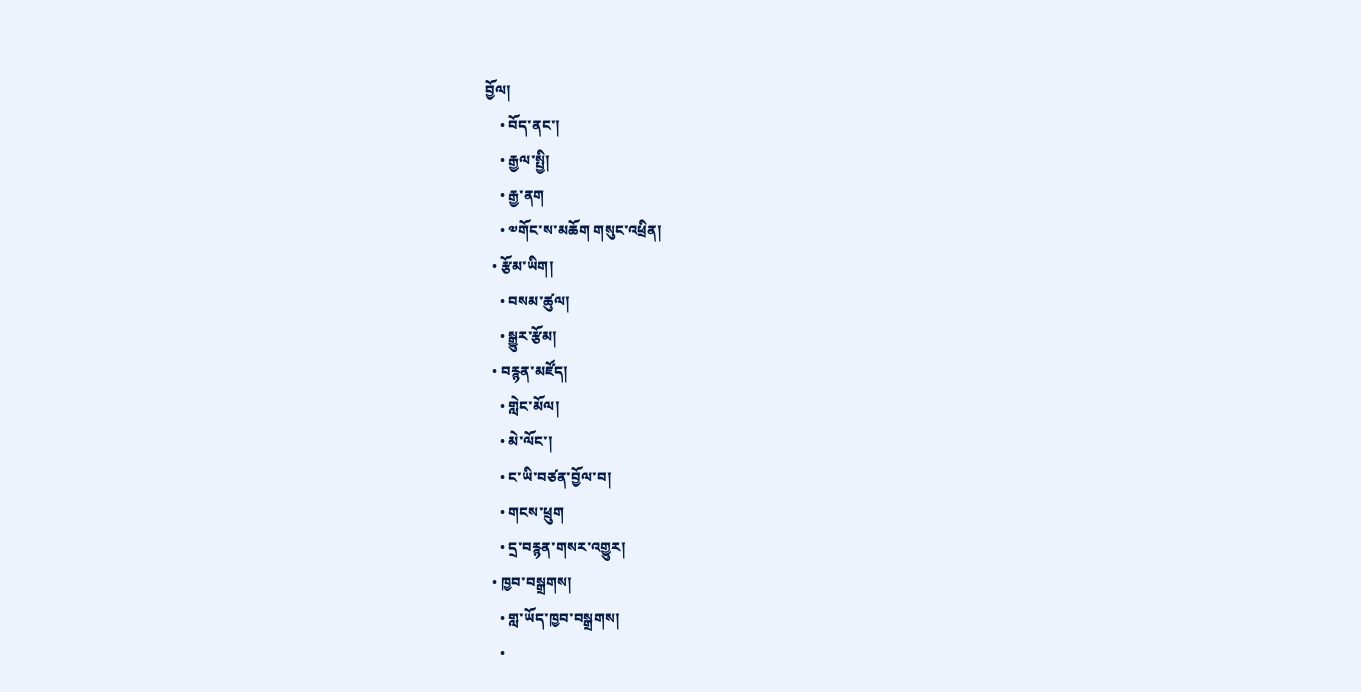བྱོལ།
    • བོད་ནང་།
    • རྒྱལ་སྤྱི།
    • རྒྱ་ནག
    • ༧གོང་ས་མཆོག གསུང་འཕྲིན།
  • རྩོམ་ཡིག།
    • བསམ་ཚུལ།
    • སྒྱུར་རྩོམ།
  • བརྙན་མཛོད།
    • གླེང་མོལ།
    • མེ་ལོང་།
    • ང་ཡི་བཙན་བྱོལ་བ།
    • གངས་ཕྲུག
    • དྲ་བརྙན་གསར་འགྱུར།
  • ཁྱབ་བསྒྲགས།
    • གླ་ཡོད་ཁྱབ་བསྒྲགས།
    •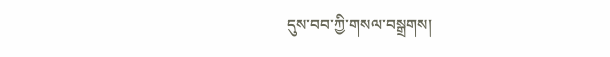དུས་བབ་ཀྱི་གསལ་བསྒྲགས།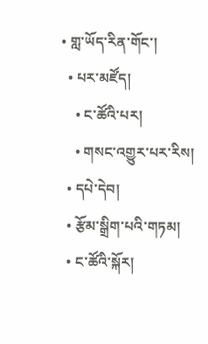• གླ་ཡོད་རིན་གོང་།
  • པར་མཛོད།
    • ང་ཚོའི་པར།
    • གསང་འགྱུར་པར་རིས།
  • དཔེ་དེབ།
  • རྩོམ་སྒྲིག་པའི་གཏམ།
  • ང་ཚོའི་སྐོར།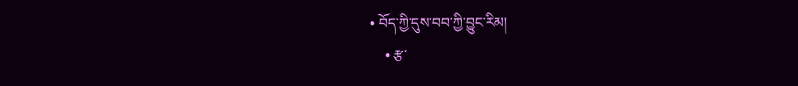• བོད་ཀྱི་དུས་བབ་ཀྱི་བྱུང་རིམ།
    • རྩ་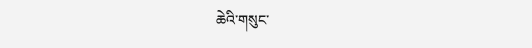ཆེའི་གསུང་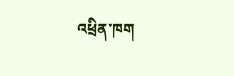འཕྲིན་ཁག